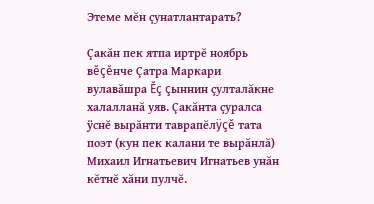Этеме мĕн çунатлантарать?

Çакăн пек ятпа иртрĕ ноябрь вĕçĕнче Çатра Маркари вулавăшра Ĕç çыннин çулталăкне халалланă уяв. Çакăнта çуралса ÿснĕ вырăнти таврапĕлÿçĕ тата поэт (кун пек калани те вырăнлă) Михаил Игнатьевич Игнатьев унăн кĕтнĕ хăни пулчĕ.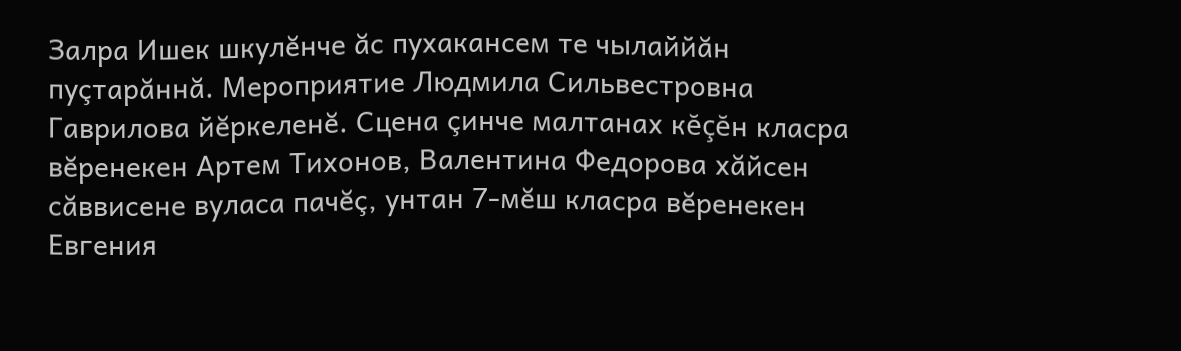Залра Ишек шкулĕнче ăс пухакансем те чылаййăн пуçтарăннă. Мероприятие Людмила Сильвестровна Гаврилова йĕркеленĕ. Сцена çинче малтанах кĕçĕн класра вĕренекен Артем Тихонов, Валентина Федорова хăйсен сăввисене вуласа пачĕç, унтан 7-мĕш класра вĕренекен Евгения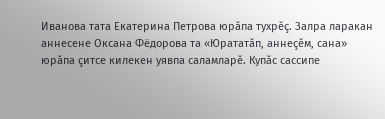Иванова тата Екатерина Петрова юрăпа тухрĕç. Залра ларакан аннесене Оксана Фёдорова та «Юрататăп, аннеçĕм, сана» юрăпа çитсе килекен уявпа саламларĕ. Купăс сассипе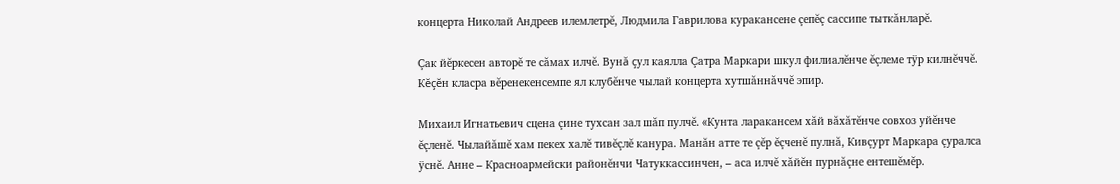концерта Николай Андреев илемлетрĕ, Людмила Гаврилова куракансене çепĕç сассипе тыткăнларĕ.

Çак йĕркесен авторĕ те сăмах илчĕ. Вунă çул каялла Çатра Маркари шкул филиалĕнче ĕçлеме тÿр килнĕччĕ. Кĕçĕн класра вĕренекенсемпе ял клубĕнче чылай концерта хутшăннăччĕ эпир.

Михаил Игнатьевич сцена çине тухсан зал шăп пулчĕ. «Кунта ларакансем хăй вăхăтĕнче совхоз уйĕнче ĕçленĕ. Чылайăшĕ хам пекех халĕ тивĕçлĕ канура. Манăн атте те çĕр ĕçченĕ пулнă, Кивçурт Маркара çуралса ÿснĕ. Анне – Красноармейски районĕнчи Чатуккассинчен, – аса илчĕ хăйĕн пурнăçне ентешĕмĕр.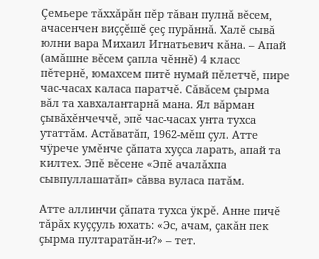Çемьере тăххăрăн пĕр тăван пулнă вĕсем, ачасенчен виççĕшĕ çеç пурăннă. Халĕ сывă юлни вара Михаил Игнатьевич кăна. – Апай (амăшне вĕсем çапла чĕннĕ) 4 класс пĕтернĕ, юмахсем питĕ нумай пĕлетчĕ, пире час-часах каласа паратчĕ. Сăвăсем çырма вăл та хавхалантарнă мана. Ял вăрман çывăхĕнчеччĕ, эпĕ час-часах унта тухса утаттăм. Астăватăп, 1962-мĕш çул. Атте чÿрече умĕнче çăпата хуçса ларать, апай та килтех. Эпĕ вĕсене «Эпĕ ачалăхпа сывпуллашатăп» сăвва вуласа патăм.

Атте аллинчи çăпата тухса ÿкрĕ. Анне пичĕ тăрăх куççуль юхать: «Эс, ачам, çакăн пек çырма пултаратăн-и?» – тет.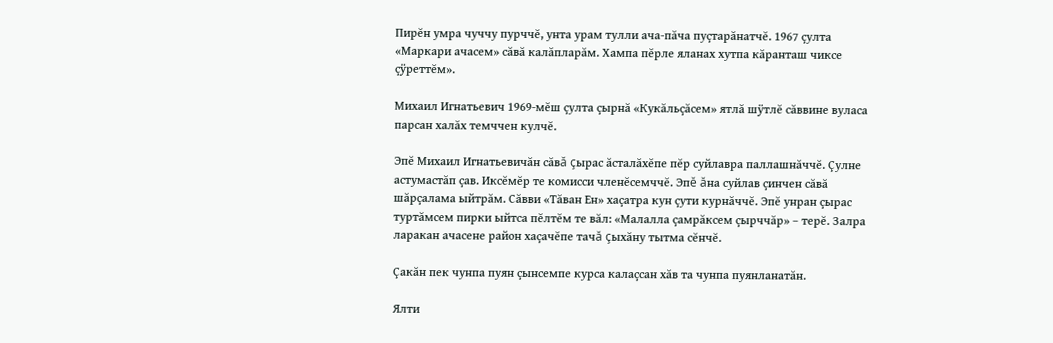Пирĕн умра чуччу пурччĕ, унта урам тулли ача-пăча пуçтарăнатчĕ. 1967 çулта «Маркари ачасем» сăвă калăпларăм. Хампа пĕрле яланах хутпа кăранташ чиксе çÿреттĕм».

Михаил Игнатьевич 1969-мĕш çулта çырнă «Кукăльçăсем» ятлă шÿтлĕ сăввине вуласа парсан халăх темччен кулчĕ.

Эпĕ Михаил Игнатьевичăн сăвă çырас ăсталăхĕпе пĕр суйлавра паллашнăччĕ. Çулне астумастăп çав. Иксĕмĕр те комисси членĕсемччĕ. Эпĕ ăна суйлав çинчен сăвă шăрçалама ыйтрăм. Сăвви «Тăван Ен» хаçатра кун çути курнăччĕ. Эпĕ унран çырас туртăмсем пирки ыйтса пĕлтĕм те вăл: «Малалла çамрăксем çырччăр» – терĕ. Залра ларакан ачасене район хаçачĕпе тачă çыхăну тытма сĕнчĕ.

Çакăн пек чунпа пуян çынсемпе курса калаçсан хăв та чунпа пуянланатăн.

Ялти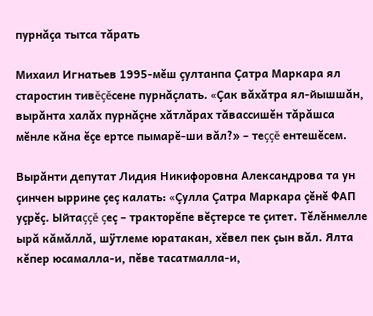пурнăçа тытса тăрать

Михаил Игнатьев 1995-мĕш çултанпа Çатра Маркара ял старостин тивĕçĕсене пурнăçлать. «Çак вăхăтра ял-йышшăн, вырăнта халăх пурнăçне хăтлăрах тăвассишĕн тăрăшса мĕнле кăна ĕçе ертсе пымарĕ-ши вăл?» – теççĕ ентешĕсем.

Вырăнти депутат Лидия Никифоровна Александрова та ун çинчен ыррине çеç калать: «Çулла Çатра Маркара çĕнĕ ФАП уçрĕç. Ыйтаççĕ çеç – тракторĕпе вĕçтерсе те çитет. Тĕлĕнмелле ырă кăмăллă, шÿтлеме юратакан, хĕвел пек çын вăл. Ялта кĕпер юсамалла-и, пĕве тасатмалла-и,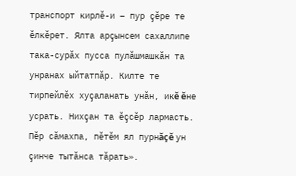транспорт кирлĕ-и – пур çĕре те ĕлкĕрет. Ялта арçынсем сахаллипе така-сурăх пусса пулăшмашкăн та унранах ыйтатпăр. Килте те тирпейлĕх хуçаланать унăн, икĕ ĕне усрать. Нихçан та ĕçсĕр лармасть. Пĕр сăмахпа, пĕтĕм ял пурнăçĕ ун çинче тытăнса тăрать».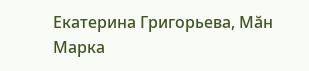Екатерина Григорьева, Мăн Марка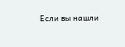Если вы нашли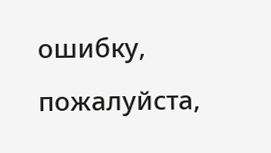ошибку, пожалуйста,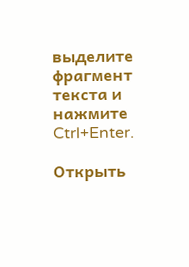выделите фрагмент текста и нажмите Ctrl+Enter.

Открыть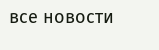все новости